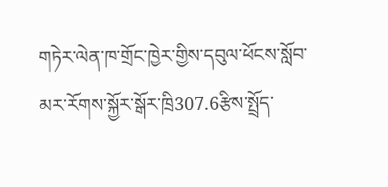གཏེར་ལེན་ཁ་གྲོང་ཁྱེར་གྱིས་དབུལ་ཕོངས་སློབ་མར་རོགས་སྐྱོར་སྒོར་ཁྲི307.6རྩིས་སྤྲོད་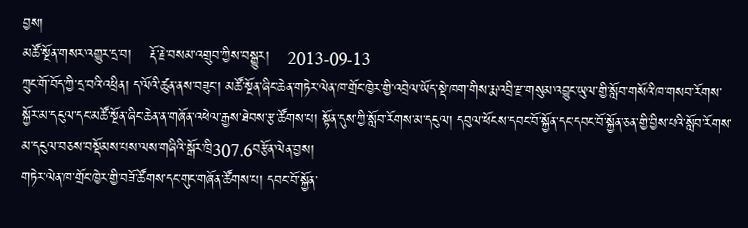བྱས།
མཚོ་སྔོན་གསར་འགྱུར་དྲ་བ།    རྡོ་རྗེ་བསམ་འགྲུབ་ཀྱིས་བསྒྱུར།    2013-09-13
ཀྲུང་གོ་བོད་ཀྱི་དྲ་བའི་འཕྲིན། ད་ལོའི་ཚུན་ནས་བཟུང་། མཚོ་སྔོན་ཞིང་ཆེན་གཏེར་ལེན་ཁ་གྲོང་ཁྱེར་གྱི་འབྲེལ་ཡོད་སྡེ་ཁག་གིས་རྨ་འབྲི་རྫ་གསུམ་འབྱུང་ཡུལ་གྱི་སློབ་གསོའི་ཁ་གསབ་རོགས་སྐྱོར་མ་དངུལ་དང་མཚོ་སྔོན་ཞིང་ཆེན་ན་གཞོན་འཕེལ་རྒྱས་ཐེབས་རྩ་ཚོགས་པ། སྟོན་དུས་ཀྱི་སློབ་རོགས་མ་དངུལ། དབུལ་ཕོངས་དབང་བོ་སྐྱོན་དང་དབང་བོ་སྐྱོན་ཅན་གྱི་བྱིས་པའི་སློབ་རོགས་མ་དངུལ་བཅས་བསྡོམས་པས་ལས་གཞིའི་སྒོར་ཁྲི307.6བརྩོན་ལེན་བྱས།
གཏེར་ལེན་ཁ་གྲོང་ཁྱེར་གྱི་བཟོ་ཚོགས་དང་གུང་གཞོན་ཚོགས་པ། དབང་བོ་སྐྱོན་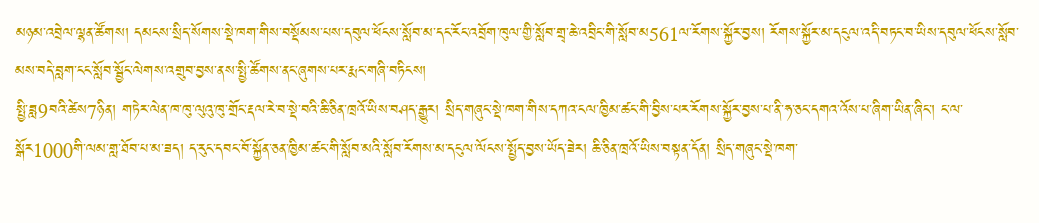མཉམ་འབྲེལ་ལྷན་ཚོགས། དམངས་སྲིད་སོགས་སྡེ་ཁག་གིས་བསྡོམས་པས་དབུལ་ཕོངས་སློབ་མ་དང་རོང་འབྲོག་ཁུལ་གྱི་སློབ་གྲྭ་ཆེ་འབྲིང་གི་སློབ་མ561ལ་རོགས་སྐྱོར་བྱས། རོགས་སྐྱོར་མ་དངུལ་འདི་བཏང་བ་ཡིས་དབུལ་ཕོངས་སློབ་མས་བདེ་བླག་ངང་སློབ་སྦྱོང་ལེགས་འགྲུབ་བྱས་ནས་སྤྱི་ཚོགས་ནང་ཞུགས་པར་རྨང་གཞི་བཏིངས།
སྤྱི་ཟླ9བའི་ཚེས7ཉིན། གཏེར་ལེན་ཁ་ཁུ་ལུའུ་ཁུ་གྲོང་རྡལ་རེ་བ་སྡེ་བའི་ཆི་ཅིན་ཁྲའོ་ཡིས་བཤད་རྒྱུར། སྲིད་གཞུང་སྡེ་ཁག་གིས་དཀའ་ངལ་ཁྱིམ་ཚང་གི་བྱིས་པར་རོགས་སྐྱོར་བྱས་པ་ནི་ཧ་ཅང་དགའ་འོས་པ་ཞིག་ཡིན་ཞིང་། ང་ལ་སྒོར1000གི་ལམ་གླ་ཐོབ་པ་མ་ཟད། ད་རུང་དབང་བོ་སྐྱོན་ཅན་ཁྱིམ་ཚང་གི་སློབ་མའི་སློབ་རོགས་མ་དངུལ་ལོངས་སྤྱོད་བྱས་ཡོད་ཟེར། ཆི་ཅིན་ཁྲའོ་ཡིས་བསྟན་དོན། སྲིད་གཞུང་སྡེ་ཁག་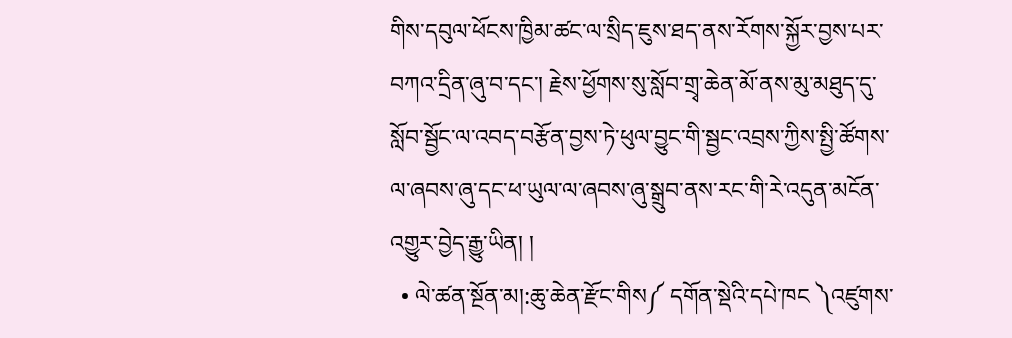གིས་དབུལ་ཕོངས་ཁྱིམ་ཚང་ལ་སྲིད་ཇུས་ཐད་ནས་རོགས་སྐྱོར་བྱས་པར་བཀའ་དྲིན་ཞུ་བ་དང་། རྗེས་ཕྱོགས་སུ་སློབ་གྲྭ་ཆེན་མོ་ནས་མུ་མཐུད་དུ་སློབ་སྦྱོང་ལ་འབད་བརྩོན་བྱས་ཏེ་ཕུལ་བྱུང་གི་སྦྱང་འབྲས་ཀྱིས་སྤྱི་ཚོགས་ལ་ཞབས་ཞུ་དང་ཕ་ཡུལ་ལ་ཞབས་ཞུ་སྒྲུབ་ནས་རང་གི་རེ་འདུན་མངོན་འགྱུར་བྱེད་རྒྱུ་ཡིན། །
  • ལེ་ཚན་སྔོན་མ།:ཆུ་ཆེན་རྫོང་གིས༼ དགོན་སྡེའི་དཔེ་ཁང ༽འཛུགས་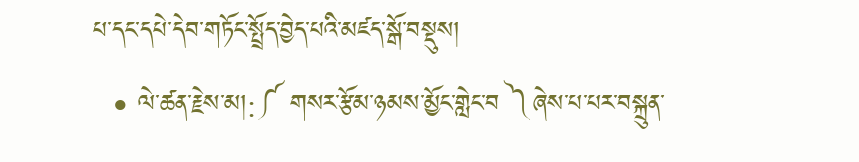པ་དང་དཔེ་དེབ་གཏོང་སྤྲོད་བྱེད་པའི་མཛད་སྒོ་བསྡུས།
  • ལེ་ཚན་རྗེས་མ།:༼ གསར་རྩོམ་ཉམས་མྱོང་གླེང་བ ༽ཞེས་པ་པར་བསྐྲུན་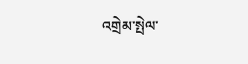འགྲེམ་སྤེལ་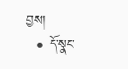བྱས།
  • དོ་སྣང་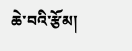ཆེ་བའི་རྩོམ།